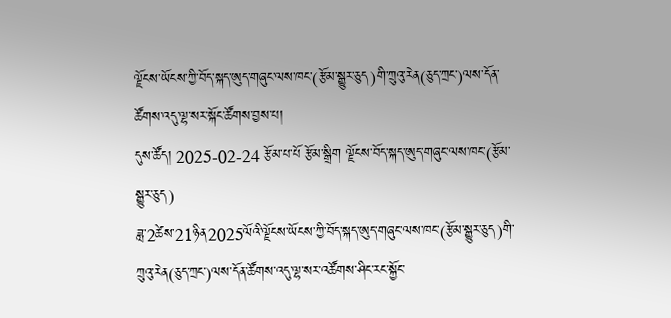ལྗོངས་ཡོངས་ཀྱི་བོད་སྐད་ཨུད་གཞུང་ལས་ཁང་(རྩོམ་སྒྱུར་ཅུད)གི་ཀྲུའུ་རེན(ཅུད་ཀྲང་)ལས་དོན་ཚོགས་འདུ་ལྷ་སར་སྐོང་ཚོགས་བྱས་པ།
དུས་ཚོད། 2025-02-24 རྩོམ་པ་པོ རྩོམ་སྒྲིག ལྗོངས་བོད་སྐད་ཨུད་གཞུང་ལས་ཁང་(རྩོམ་སྒྱུར་ཅུད)
ཟླ་2ཚེས་21ཉིན2025ལོའི་ལྗོངས་ཡོངས་ཀྱི་བོད་སྐད་ཨུད་གཞུང་ལས་ཁང་(རྩོམ་སྒྱུར་ཅུད)གི་ཀྲུའུ་རེན(ཅུད་ཀྲང་)ལས་དོན་ཚོགས་འདུ་ལྷ་སར་འཚོགས་ཤིང་རང་སྐྱོང་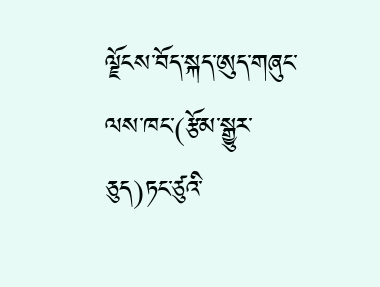ལྗོངས་བོད་སྐད་ཨུད་གཞུང་ལས་ཁང་(རྩོམ་སྒྱུར་ཅུད)ཏང་ཙུའི་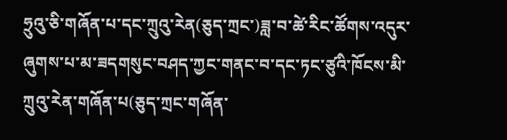ཧྲུའུ་ཅི་གཞོན་པ་དང་ཀྲུའུ་རེན(ཅུད་ཀྲང་)ཟླ་བ་ཚེ་རིང་ཚོགས་འདུར་ཞུགས་པ་མ་ཟདགསུང་བཤད་ཀྱང་གནང་བ་དང་ཏང་ཙུའི་ཁོངས་མི་ཀྲུའུ་རེན་གཞོན་པ(ཅུད་ཀྲང་གཞོན་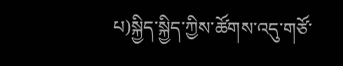པ)སྐྱིད་སྐྱིད་ཀྱིས་ཚོགས་འདུ་གཙོ་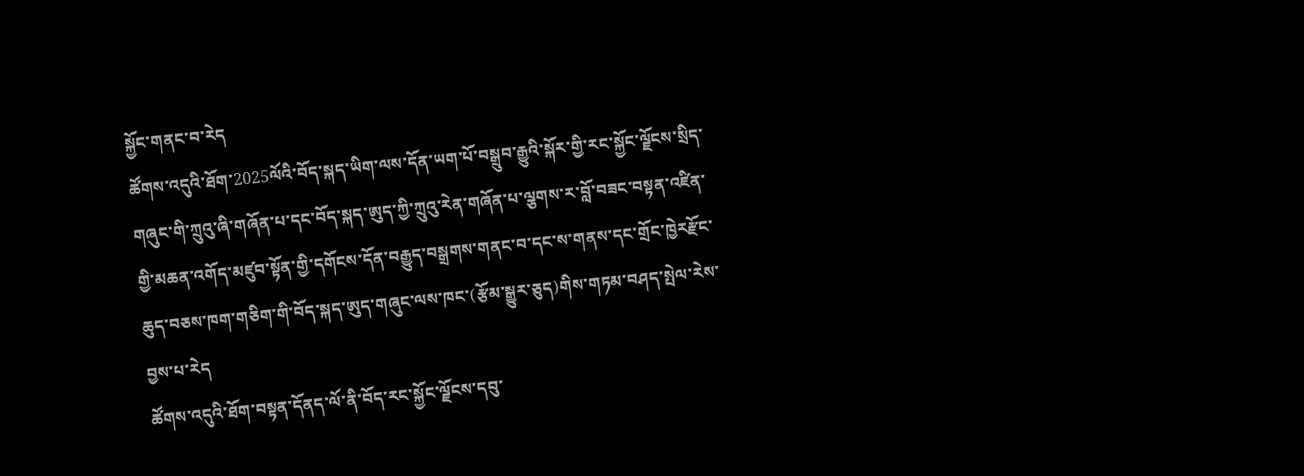སྐྱོང་གནང་བ་རེད
ཚོགས་འདུའི་ཐོག་2025ལོའི་བོད་སྐད་ཡིག་ལས་དོན་ཡག་པོ་བསྒྲུབ་རྒྱུའི་སྐོར་གྱི་རང་སྐྱོང་ལྗོངས་སྲིད་གཞུང་གི་ཀྲུའུ་ཞི་གཞོན་པ་དང་བོད་སྐད་ཨུད་ཀྱི་ཀྲུའུ་རེན་གཞོན་པ་ལྕགས་ར་བློ་བཟང་བསྟན་འཛིན་གྱི་མཆན་འགོད་མཛུབ་སྟོན་གྱི་དགོངས་དོན་བརྒྱུད་བསྒྲགས་གནང་བ་དང་ས་གནས་དང་གྲོང་ཁྱེརརྫོང་ཆུད་བཅས་ཁག་གཅིག་གི་བོད་སྐད་ཨུད་གཞུང་ལས་ཁང་(རྩོམ་སྒྱུར་ཅུད)གིས་གཏམ་བཤད་སྤེལ་རེས་བྱས་པ་རེད
ཚོགས་འདུའི་ཐོག་བསྟན་དོནད་ལོ་ནི་བོད་རང་སྐྱོང་ལྗོངས་དབུ་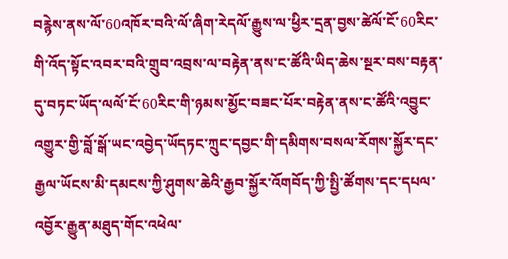བརྙེས་ནས་ལོ་60འཁོར་བའི་ལོ་ཞིག་རེདལོ་རྒྱུས་ལ་ཕྱིར་དྲན་བྱས་ཚེལོ་ངོ་60རིང་གི་འོད་སྟོང་འབར་བའི་གྲུབ་འབྲས་ལ་བརྟེན་ནས་ང་ཚོའི་ཡིད་ཆེས་སྔར་བས་བརྟན་དུ་བཏང་ཡོད་ལལོ་ངོ་60རིང་གི་ཉམས་མྱོང་བཟང་པོར་བརྟེན་ནས་ང་ཚོའི་འབྱུང་འགྱུར་གྱི་བློ་སྒོ་ཡང་འབྱེད་ཡོདཏང་ཀྲུང་དབྱང་གི་དམིགས་བསལ་རོགས་སྐྱོར་དང་རྒྱལ་ཡོངས་མི་དམངས་ཀྱི་ཤུགས་ཆེའི་རྒྱབ་སྐྱོར་འོགབོད་ཀྱི་སྤྱི་ཚོགས་དང་དཔལ་འབྱོར་རྒྱུན་མཐུད་གོང་འཕེལ་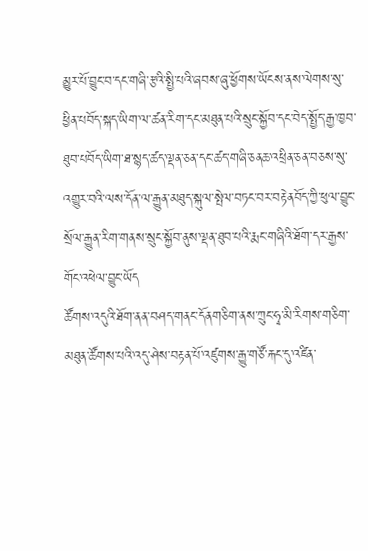མྱུར་པོ་བྱུང་བ་དང་གཞི་རྩའི་སྤྱི་པའི་ཞབས་ཞུ་ཕྱོགས་ཡོངས་ནས་ལེགས་སུ་ཕྱིན་པབོད་སྐད་ཡིག་ལ་ཚན་རིག་དང་མཐུན་པའི་སྲུང་སྐྱོབ་དང་བེད་སྤྱོད་རྒྱ་ཁྱབ་ཐུབ་པབོད་ཡིག་ཐ་སྙད་ཚད་ལྡན་ཅན་དང་ཚད་གཞི་ཅནཆ་འཕྲིན་ཅན་བཅས་སུ་འགྱུར་བའི་ལས་དོན་ལ་རྒྱུན་མཐུད་སྐུལ་སྤེལ་བཏང་བར་བརྟེནབོད་ཀྱི་ཕུལ་བྱུང་སྲོལ་རྒྱུན་རིག་གནས་སྲུང་སྐྱོབ་ནུས་ལྡན་ཐུབ་པའི་རྨང་གཞིའི་ཐོག་དར་རྒྱས་གོང་འཕེལ་བྱུང་ཡོད
ཚོགས་འདུའི་ཐོག་ནན་བཤད་གནང་དོནགཅིག་ནས་ཀྲུང་ཧྭ་མི་རིགས་གཅིག་མཐུན་ཚོགས་པའི་འདུ་ཤེས་བརྟན་པོ་འཛུགས་རྒྱུ་གཙོ་རྐང་དུ་འཛིན་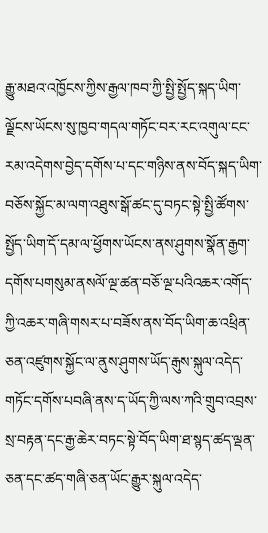རྒྱུ་མཐའ་འཁྱོངས་ཀྱིས་རྒྱལ་ཁབ་ཀྱི་སྤྱི་སྤྱོད་སྐད་ཡིག་ལྗོངས་ཡོངས་སུ་ཁྱབ་གདལ་གཏོང་བར་རང་འགུལ་ངང་རམ་འདེགས་བྱེད་དགོས་པ་དང་གཉིས་ནས་བོད་སྐད་ཡིག་བཅོས་སྐྱོང་མ་ལག་འཐུས་སྒོ་ཚང་དུ་བཏང་སྟེ་སྤྱི་ཚོགས་སྤྱོད་ཡིག་དོ་དམ་ལ་ཕྱོགས་ཡོངས་ནས་ཤུགས་སྣོན་རྒྱག་དགོས་པགསུམ་ནསལོ་ལྔ་ཚན་བཅོ་ལྔ་པའིའཆར་འགོད་ཀྱི་འཆར་གཞི་གསར་པ་བཟོས་ནས་བོད་ཡིག་ཆ་འཕྲིན་ཅན་འཛུགས་སྐྱོང་ལ་ནུས་ཤུགས་ཡོད་རྒུས་སྐུལ་འདེད་གཏོང་དགོས་པབཞི་ནས་ད་ཡོད་ཀྱི་ལས་ཀའི་གྲུབ་འབྲས་སྲ་བརྟན་དང་རྒྱ་ཆེར་བཏང་སྟེ་བོད་ཡིག་ཐ་སྙད་ཚད་ལྡན་ཅན་དང་ཚད་གཞི་ཅན་ཡོང་རྒྱུར་སྐུལ་འདེད་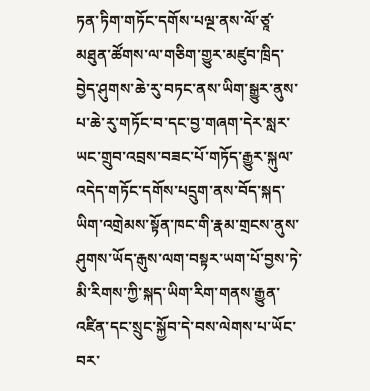ཏན་ཏིག་གཏོང་དགོས་པལྔ་ནས་ལོ་ཙཱ་མཐུན་ཚོགས་ལ་གཅིག་གྱུར་མཛུབ་ཁྲིད་བྱེད་ཤུགས་ཆེ་རུ་བཏང་ནས་ཡིག་སྒྱུར་ནུས་པ་ཆེ་རུ་གཏོང་བ་དང་བྱ་གཞག་དེར་སླར་ཡང་གྲུབ་འབྲས་བཟང་པོ་གཏོད་རྒྱུར་སྐུལ་འདེད་གཏོང་དགོས་པདྲུག་ནས་བོད་སྐད་ཡིག་འགྲེམས་སྟོན་ཁང་གི་རྣམ་གྲངས་ནུས་ཤུགས་ཡོད་རྒུས་ལག་བསྟར་ཡག་པོ་བྱས་ཏེ་མི་རིགས་ཀྱི་སྐད་ཡིག་རིག་གནས་རྒྱུན་འཛིན་དང་སྲུང་སྐྱོབ་དེ་བས་ལེགས་པ་ཡོང་བར་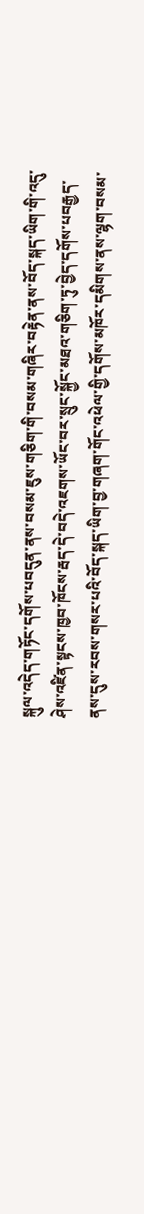སྐུལ་འདེད་གཏོང་དགོས་པབདུན་ནས་བསམ་ཇུས་གཅིག་གི་བསམ་གཞིར་བརྟེན་ནས་བོད་སྐད་ཡིག་གི་འདུ་ཤེས་འཛིན་སྟངས་ཁྱབ་ཁོངས་རྦད་དེ་བདེ་འཇགས་ཡོང་བར་སྲུང་སྐྱོང་མཐའ་གཅིག་ཏུ་བྱེད་དགོས་པབརྒྱད་ནས་དུས་རབས་གསར་པའི་བོད་སྐད་ཡིག་བྱ་གཞག་གོང་འཕེལ་གྱི་དགོས་མཁོར་དམིགས་ནས་ལྷག་བསམ་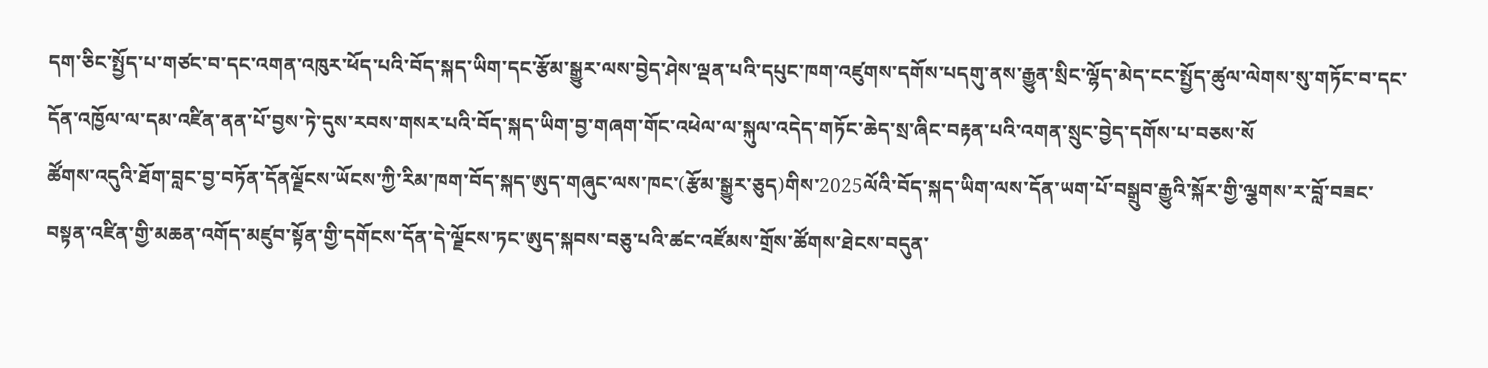དག་ཅིང་སྤྱོད་པ་གཙང་བ་དང་འགན་འཁུར་ཕོད་པའི་བོད་སྐད་ཡིག་དང་རྩོམ་སྒྱུར་ལས་བྱེད་ཤེས་ལྡན་པའི་དཔུང་ཁག་འཛུགས་དགོས་པདགུ་ནས་རྒྱུན་སྲིང་ལྷོད་མེད་ངང་སྤྱོད་ཚུལ་ལེགས་སུ་གཏོང་བ་དང་དོན་འཁྱོལ་ལ་དམ་འཛིན་ནན་པོ་བྱས་ཏེ་དུས་རབས་གསར་པའི་བོད་སྐད་ཡིག་བྱ་གཞག་གོང་འཕེལ་ལ་སྐུལ་འདེད་གཏོང་ཆེད་སྲ་ཞིང་བརྟན་པའི་འགན་སྲུང་བྱེད་དགོས་པ་བཅས་སོ
ཚོགས་འདུའི་ཐོག་བླང་བྱ་བཏོན་དོནལྗོངས་ཡོངས་ཀྱི་རིམ་ཁག་བོད་སྐད་ཨུད་གཞུང་ལས་ཁང་(རྩོམ་སྒྱུར་ཅུད)གིས་2025ལོའི་བོད་སྐད་ཡིག་ལས་དོན་ཡག་པོ་བསྒྲུབ་རྒྱུའི་སྐོར་གྱི་ལྕགས་ར་བློ་བཟང་བསྟན་འཛིན་གྱི་མཆན་འགོད་མཛུབ་སྟོན་གྱི་དགོངས་དོན་དེ་ལྗོངས་ཏང་ཨུད་སྐབས་བཅུ་པའི་ཚང་འཛོམས་གྲོས་ཚོགས་ཐེངས་བདུན་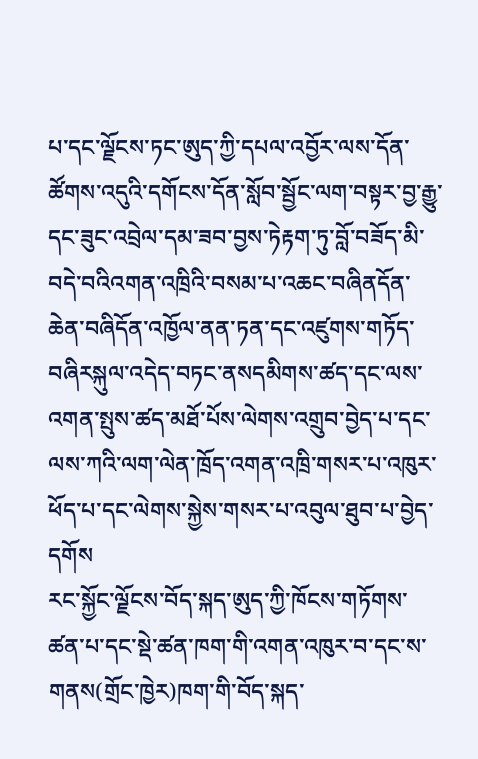པ་དང་ལྗོངས་ཏང་ཨུད་ཀྱི་དཔལ་འབྱོར་ལས་དོན་ཚོགས་འདུའི་དགོངས་དོན་སློབ་སྦྱོང་ལག་བསྟར་བྱ་རྒྱུ་དང་ཟུང་འབྲེལ་དམ་ཟབ་བྱས་ཏེརྟག་ཏུ་བློ་བཟོད་མི་བདེ་བའིའགན་འཁྲིའི་བསམ་པ་འཆང་བཞིནདོན་ཆེན་བཞིདོན་འཁྱོལ་ནན་ཏན་དང་འཛུགས་གཏོད་བཞིརསྐུལ་འདེད་བཏང་ནསདམིགས་ཚད་དང་ལས་འགན་སྤུས་ཚད་མཐོ་པོས་ལེགས་འགྲུབ་བྱེད་པ་དང་ལས་ཀའི་ལག་ལེན་ཁྲོད་འགན་འཁྲི་གསར་པ་འཁུར་ཕོད་པ་དང་ལེགས་སྐྱེས་གསར་པ་འབུལ་ཐུབ་པ་བྱེད་དགོས
རང་སྐྱོང་ལྗོངས་བོད་སྐད་ཨུད་ཀྱི་ཁོངས་གཏོགས་ཚན་པ་དང་སྡེ་ཚན་ཁག་གི་འགན་འཁུར་བ་དང་ས་གནས(གྲོང་ཁྱེར)ཁག་གི་བོད་སྐད་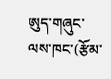ཨུད་གཞུང་ལས་ཁང་(རྩོམ་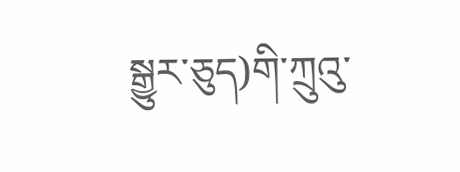སྒྱུར་ཅུད)གི་ཀྲུའུ་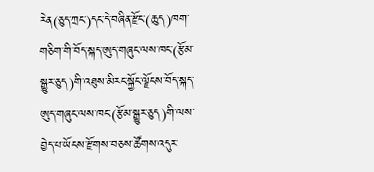རེན(ཅུད་ཀྲང་)དང་དེ་བཞིན་རྫོང་(ཆུད)ཁག་གཅིག་གི་བོད་སྐད་ཨུད་གཞུང་ལས་ཁང་(རྩོམ་སྒྱུར་ཅུད)གི་འཐུས་མིརང་སྐྱོང་ལྗོངས་བོད་སྐད་ཨུད་གཞུང་ལས་ཁང་(རྩོམ་སྒྱུར་ཅུད)གི་ལས་བྱེད་པ་ཡོངས་རྫོགས་བཅས་ཚོགས་འདུར་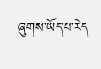ཞུགས་ཡོད་པ་རེད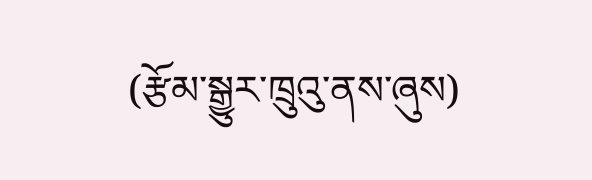(རྩོམ་སྒྱུར་ཁྲུའུ་ནས་ཞུས)